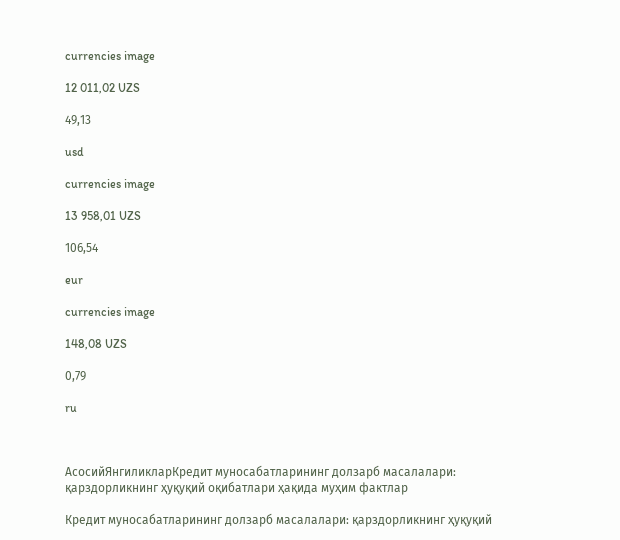currencies image

12 011,02 UZS

49,13

usd

currencies image

13 958,01 UZS

106,54

eur

currencies image

148,08 UZS

0,79

ru



АсосийЯнгиликларКредит муносабатларининг долзарб масалалари: қарздорликнинг ҳуқуқий оқибатлари ҳақида муҳим фактлар

Кредит муносабатларининг долзарб масалалари: қарздорликнинг ҳуқуқий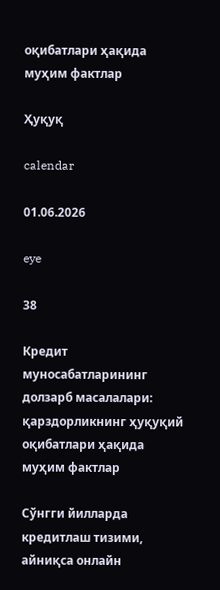оқибатлари ҳақида муҳим фактлар

Ҳуқуқ

calendar

01.06.2026

eye

38

Кредит муносабатларининг долзарб масалалари: қарздорликнинг ҳуқуқий оқибатлари ҳақида муҳим фактлар

Сўнгги йилларда кредитлаш тизими, айниқса онлайн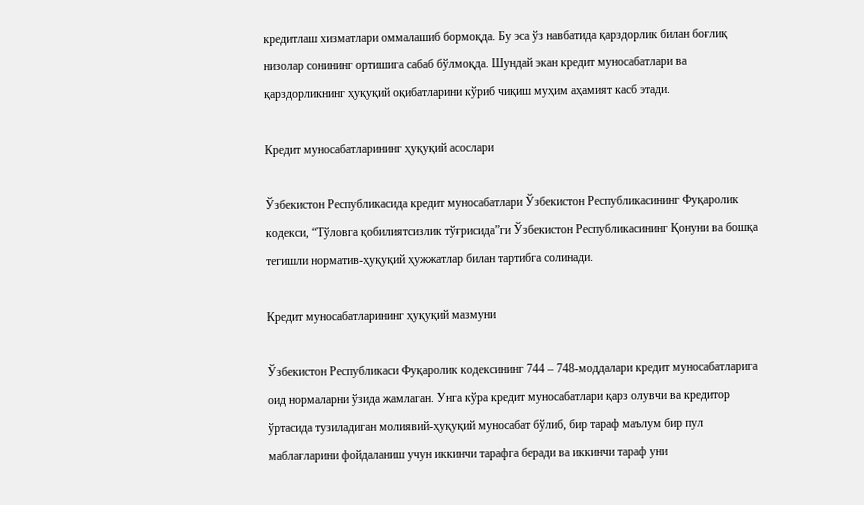кредитлаш хизматлари оммалашиб бормоқда. Бу эса ўз навбатида қарздорлик билан боғлиқ низолар сонининг ортишига сабаб бўлмоқда. Шундай экан кредит муносабатлари ва қарздорликнинг ҳуқуқий оқибатларини кўриб чиқиш муҳим аҳамият касб этади.

Кредит муносабатларининг ҳуқуқий асослари

Ўзбекистон Республикасида кредит муносабатлари Ўзбекистон Республикасининг Фуқаролик кодекси, “Тўловга қобилиятсизлик тўғрисида”ги Ўзбекистон Республикасининг Қонуни ва бошқа тегишли норматив-ҳуқуқий ҳужжатлар билан тартибга солинади.

Кредит муносабатларининг ҳуқуқий мазмуни

Ўзбекистон Республикаси Фуқаролик кодексининг 744 – 748-моддалари кредит муносабатларига оид нормаларни ўзида жамлаган. Унга кўра кредит муносабатлари қарз олувчи ва кредитор ўртасида тузиладиган молиявий-ҳуқуқий муносабат бўлиб, бир тараф маълум бир пул маблағларини фойдаланиш учун иккинчи тарафга беради ва иккинчи тараф уни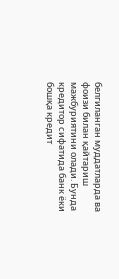белгиланган муддатларда ва фоизи билан қайтариш мажбуриятини олади. Бунда кредитор сифатида банк ёки бошқа кредит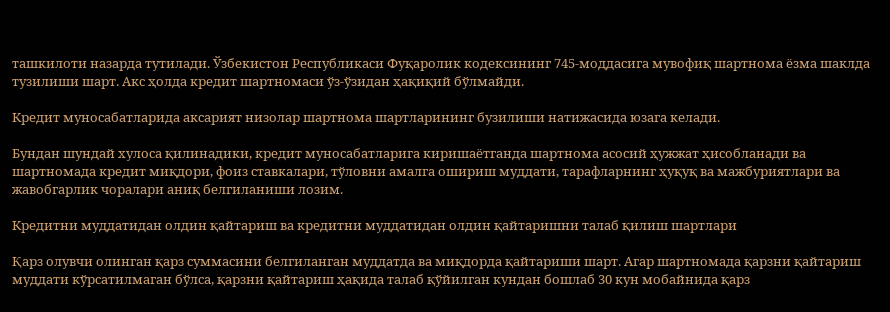ташкилоти назарда тутилади. Ўзбекистон Республикаси Фуқаролик кодексининг 745-моддасига мувофиқ шартнома ёзма шаклда тузилиши шарт. Акс ҳолда кредит шартномаси ўз-ўзидан ҳақиқий бўлмайди.

Кредит муносабатларида аксарият низолар шартнома шартларининг бузилиши натижасида юзага келади.

Бундан шундай хулоса қилинадики, кредит муносабатларига киришаётганда шартнома асосий ҳужжат ҳисобланади ва шартномада кредит миқдори, фоиз ставкалари, тўловни амалга ошириш муддати, тарафларнинг ҳуқуқ ва мажбуриятлари ва жавобгарлик чоралари аниқ белгиланиши лозим.

Кредитни муддатидан олдин қайтариш ва кредитни муддатидан олдин қайтаришни талаб қилиш шартлари

Қарз олувчи олинган қарз суммасини белгиланган муддатда ва миқдорда қайтариши шарт. Агар шартномада қарзни қайтариш муддати кўрсатилмаган бўлса, қарзни қайтариш ҳақида талаб қўйилган кундан бошлаб 30 кун мобайнида қарз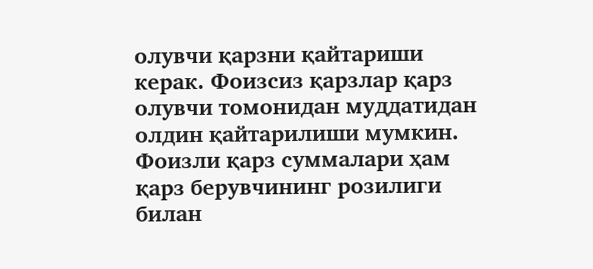олувчи қарзни қайтариши керак. Фоизсиз қарзлар қарз олувчи томонидан муддатидан олдин қайтарилиши мумкин. Фоизли қарз суммалари ҳам қарз берувчининг розилиги билан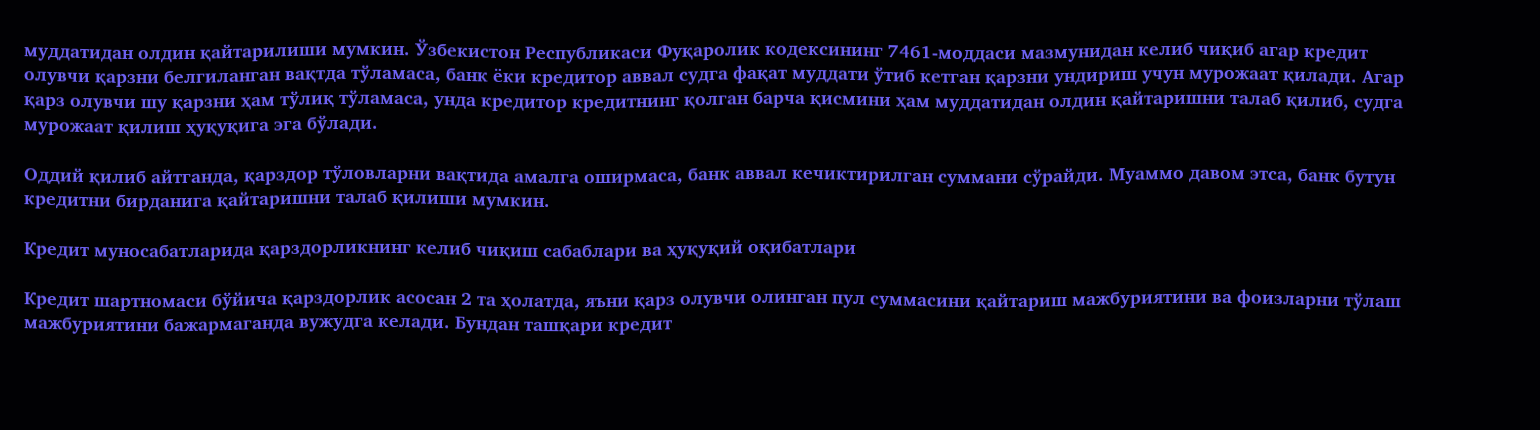муддатидан олдин қайтарилиши мумкин. Ўзбекистон Республикаси Фуқаролик кодексининг 7461-моддаси мазмунидан келиб чиқиб агар кредит олувчи қарзни белгиланган вақтда тўламаса, банк ёки кредитор аввал судга фақат муддати ўтиб кетган қарзни ундириш учун мурожаат қилади. Агар қарз олувчи шу қарзни ҳам тўлиқ тўламаса, унда кредитор кредитнинг қолган барча қисмини ҳам муддатидан олдин қайтаришни талаб қилиб, судга мурожаат қилиш ҳуқуқига эга бўлади.

Оддий қилиб айтганда, қарздор тўловларни вақтида амалга оширмаса, банк аввал кечиктирилган суммани сўрайди. Муаммо давом этса, банк бутун кредитни бирданига қайтаришни талаб қилиши мумкин.

Кредит муносабатларида қарздорликнинг келиб чиқиш сабаблари ва ҳуқуқий оқибатлари

Кредит шартномаси бўйича қарздорлик асосан 2 та ҳолатда, яъни қарз олувчи олинган пул суммасини қайтариш мажбуриятини ва фоизларни тўлаш мажбуриятини бажармаганда вужудга келади. Бундан ташқари кредит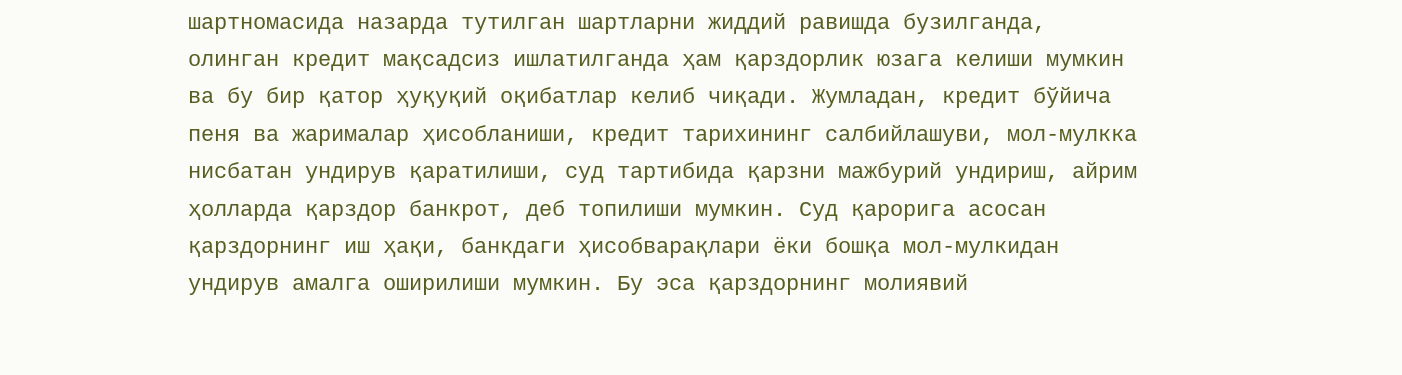шартномасида назарда тутилган шартларни жиддий равишда бузилганда, олинган кредит мақсадсиз ишлатилганда ҳам қарздорлик юзага келиши мумкин ва бу бир қатор ҳуқуқий оқибатлар келиб чиқади. Жумладан, кредит бўйича пеня ва жарималар ҳисобланиши, кредит тарихининг салбийлашуви, мол-мулкка нисбатан ундирув қаратилиши, суд тартибида қарзни мажбурий ундириш, айрим ҳолларда қарздор банкрот, деб топилиши мумкин. Суд қарорига асосан қарздорнинг иш ҳақи, банкдаги ҳисобварақлари ёки бошқа мол-мулкидан ундирув амалга оширилиши мумкин. Бу эса қарздорнинг молиявий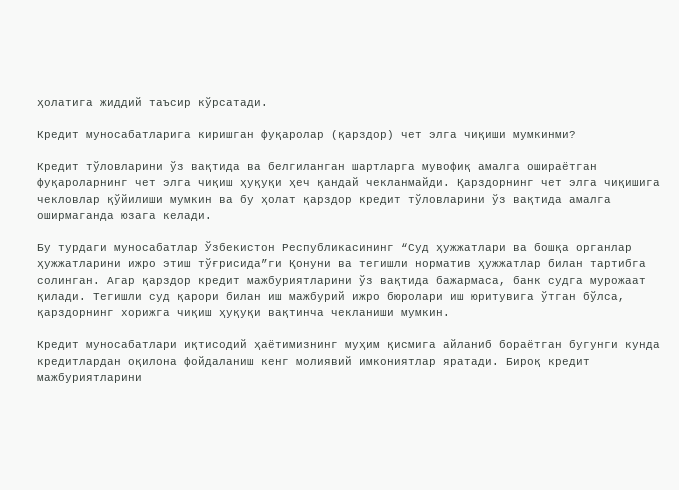ҳолатига жиддий таъсир кўрсатади.

Кредит муносабатларига киришган фуқаролар (қарздор) чет элга чиқиши мумкинми?

Кредит тўловларини ўз вақтида ва белгиланган шартларга мувофиқ амалга ошираётган фуқароларнинг чет элга чиқиш ҳуқуқи ҳеч қандай чекланмайди. Қарздорнинг чет элга чиқишига чекловлар қўйилиши мумкин ва бу ҳолат қарздор кредит тўловларини ўз вақтида амалга оширмаганда юзага келади.

Бу турдаги муносабатлар Ўзбекистон Республикасининг “Суд ҳужжатлари ва бошқа органлар ҳужжатларини ижро этиш тўғрисида”ги Қонуни ва тегишли норматив ҳужжатлар билан тартибга солинган. Агар қарздор кредит мажбуриятларини ўз вақтида бажармаса, банк судга мурожаат қилади. Тегишли суд қарори билан иш мажбурий ижро бюролари иш юритувига ўтган бўлса, қарздорнинг хорижга чиқиш ҳуқуқи вақтинча чекланиши мумкин.

Кредит муносабатлари иқтисодий ҳаётимизнинг муҳим қисмига айланиб бораётган бугунги кунда кредитлардан оқилона фойдаланиш кенг молиявий имкониятлар яратади. Бироқ кредит мажбуриятларини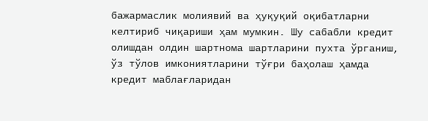бажармаслик молиявий ва ҳуқуқий оқибатларни келтириб чиқариши ҳам мумкин. Шу сабабли кредит олишдан олдин шартнома шартларини пухта ўрганиш, ўз тўлов имкониятларини тўғри баҳолаш ҳамда кредит маблағларидан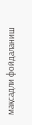мақсадли фойдаланиш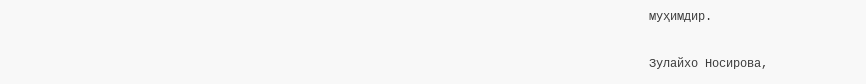муҳимдир.

Зулайхо Носирова,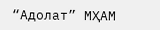“Адолат” МҲАМ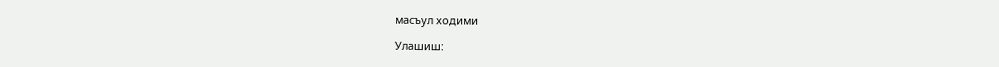масъул ходими

Улашиш: